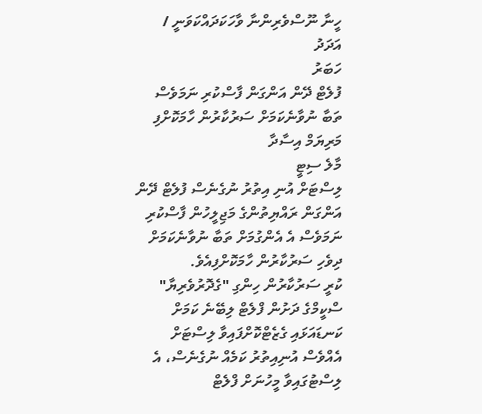ހީނާ ނޫސްވެރިންނާ ވާހަކަދައްކަވަނީ / އަދަދު
ހަބަރު
ފުލެޓް ދޭން އަންގަން ފާސްކުރި ނަމަވެސް ތަބާ ނުވާނެކަމަށް ސަރުކާރުން ހާމަކޮށްފި
މަރިޔަމް އިސާދާ
މާލެ ސިޓީ
ލިސްޓަށް އުނި އިތުރު ނުގެނެސް ފުލެޓް ދޭން އަންގަން ރައްޔިތުންގެ މަޖިލީހުން ފާސްކުރި ނަމަވެސް އެ އެންގުމަށް ތަބާ ނުވާނެކަމަށް ދިވެހި ސަރުކާރުން ހާމަކޮށްފިއެވެ.
ކުރީ ސަރުކާރުން ހިންގި "ގެދޮރުވެރިޔާ" ސްކީމްގެ ދަށުން ފްލެޓް ލިބޭނެ ކަމަށް ކަނޑައަޅައި ގެޒެޓްކޮށްފައިވާ ލިސްޓަށް އެއްވެސް އުނިއިތުރު ކަމެއް ނުގެނެސް، އެ ލިސްޓުގައިވާ މީހުނަށް ފްލެޓް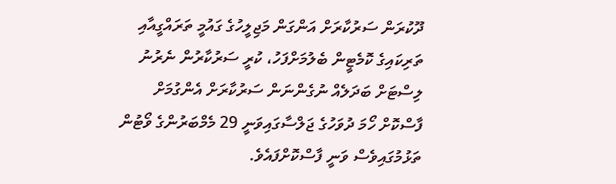ދޫކުރަން ސަރުކާރަށް އަންގަން މަޖިލީހުގެ ގައުމީ ތަރައްގީއާއި ތަރިކައިގެ ކޮމެޓީން ބެލުމަށްފަހު، ކުރީ ސަރުކާރުން ނެރުނު ލިސްޓަށް ބަދަލެއް ނުގެންނަން ސަރުކާރަށް އެންގުމަށް ފާސްކޮށް ހޯމަ ދުވަހުގެ ޖަލްސާގައިވަނީ 29 މެމްބަރުންގެ ވޯޓުން ތަޅުމުގައިވެސް ވަނީ ފާސްކޮށްފައެވެ.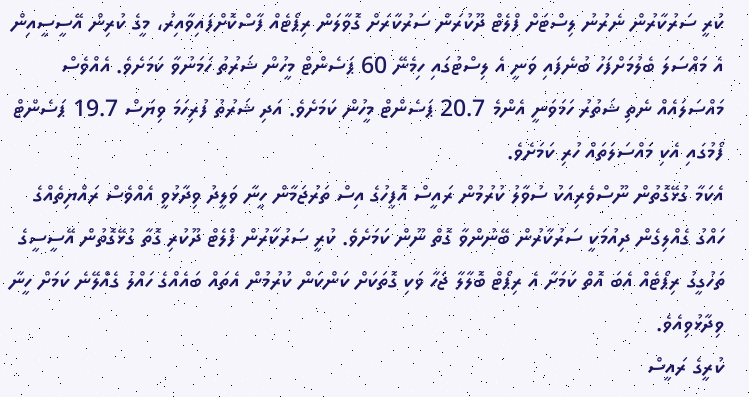ކުރީ ސަރުކާރުން ނެރުނު ލިސްޓަށް ފްލެޓް ދޫކުރަން ސަރުކާރަށް ގޮވާލަން ރިޕޯޓެއް ފާސްކޮށްފައިވާއިރު، މީގެ ކުރިން އޭސީސީއިން އެ މައްސަލަ ބެލުމަށްފަހު ބުނެފައި ވަނީ އެ ލިސްޓުގައި ހިމެނޭ 60 ޕަސެންޓް މީހުން ޝަރުތު ހަމަނުވާ ކަމަށެވެ. އެއްވެސް މައްސަލައެއް ނެތި ޝަތުރު ހަމަވަނީ އެންމެ 20.7 ޕަސެންޓް މީހުން ކަމަށެވެ. އަދި ޝަރުތު ފުރިހަމަ ވިޔަސް 19.7 ޕަސެންޓް ފޯމުގައި އެކި މައްސަލަތައް ހުރި ކަމަށެވެ.
އެކަމާ ގުޅޭގޮތުން ނޫސްވެރިއަކު ސުވާލު ކުރުމުން ރައީސް އޮފީހުގެ އިސް ތަރުޖަމާން ހީނާ ވަލީދު ވިދާޅުވީ އެއްވެސް ރައްޔިތެއްގެ ހައްގު ގެއްލިގެން ދިއުމަކީ ސަރުކާރުން ބޭނުންވާ ގޮތް ނޫން ކަމަށެވެ. ކުރީ ސަރުކާރުން ފްލެޓް ދޫކުރި ގޮތާ ގުޅޭގޮތުން އޭސީސީގެ ތަހުގީގު ރިޕޯޓެއް އެބަ އޮތް ކަމަށާ އެ ރިޕޯޓް ބޮލާލާ ޖަހާ ވަކި ގޮތަކަށް ކަންކަން ކުރުމުން އެތައް ބައެއްގެ ހައްލު ގެއްލޭނެ ކަމަށް ހީނާ ވިދާޅުވިއެވެ.
ކުރީގެ ރައީސް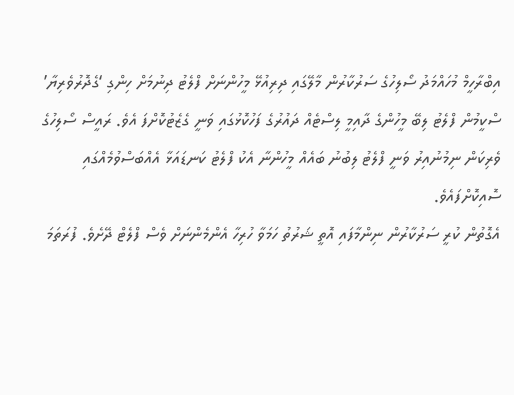އިބްރާހީމް މުހައްމަދު ސޯލިހުގެ ސަރުކާރުން މާލޭގައި ދިރިއުޅޭ މީހުންނަށް ފްލެޓު ދިނުމަށް ހިންގި ‘ގެދޮރުވެރިޔާ’ ސްކީމުން ފްލެޓު ލިބޭ މީހުންގެ ދާއިމީ ލިސްޓެއް ދައުރުގެ ފަހުކޮޅުގައި ވަނީ ގެޒެޓުކޮށްފަ އެވެ. ރައީސް ސޯލިހުގެ ވެރިކަން ނިމުނުއިރު ވަނީ ފްލެޓު ލިބުނު ބައެއް މީހުންނާ އެކު ފްލެޓު ކަނޑައަޅާ އެއްބަސްވުމެއްގައި ސޮއިކޮށްފައެވެ.
އެގޮތުން ކުރީ ސަރުކާރުން ނިންމާފައި އޮތީ ޝަރުތު ހަމަވާ ހުރިހާ އެންމެންނަށް ވެސް ފްލެޓް ދޭށެވެ. ފުރަތަމަ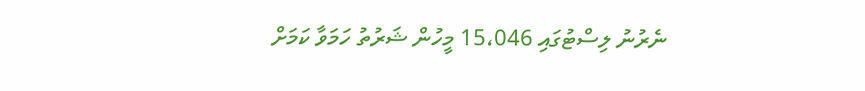ނެރުނު ލިސްޓުގައި 15،046 މީހުން ޝަރުތު ހަމަވާ ކަމަށް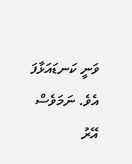ވަނީ ކަނޑައަޅާފަ އެވެ. ނަމަވެސް އޭރު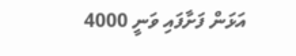އަޅަން ފަށާފައި ވަނީ 4000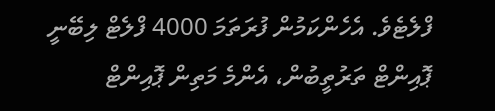ފްލެޓެވެ. އެހެންކަމުން ފުރަތަމަ 4000 ފްލެޓް ލިބޭނީ ޕޮއިންޓް ތަރުތީބުން، އެންމެ މަތިން ޕޮއިންޓް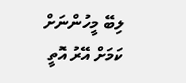ލިބޭ މީހުންނަށް ކަމަށް އޭރު އޮތީ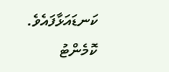ކަނޑައަޅާފައެވެ.
ކޮމެންޓު